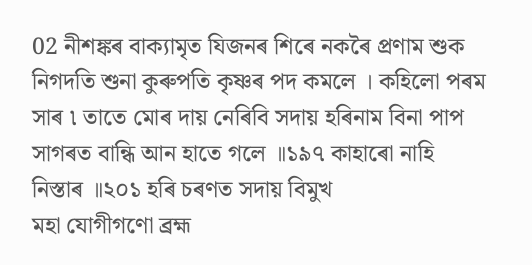02 নীশঙ্কৰ বাক্যামৃত যিজনৰ শিৰে নকৰৈ প্ৰণাম শুক নিগদতি শুনা কুৰুপতি কৃষ্ণৰ পদ কমলে । কহিলো পৰম সাৰ ৷ তাতে মোৰ দায় নেৰিবি সদায় হৰিনাম বিনা পাপ সাগৰত বান্ধি আন হাতে গলে ॥১৯৭ কাহাৰো নাহি নিস্তাৰ ॥২০১ হৰি চৰণত সদায় বিমুখ
মহা যোগীগণো ব্রহ্ম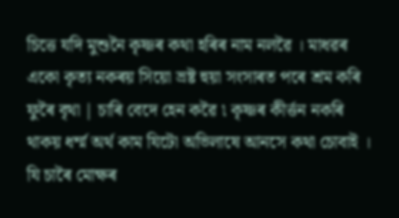চিত্তে যদি মুশুনৈ কৃষ্ণৰ কথা হৰিৰ নাম নলৱৈ । মাধৱৰ একো কৃত্য নকৰয় সিয়ো ভ্ৰষ্ট হুয়া সংসাৰত পৰে শ্ৰম কৰি ফুৰৈ বৃথা | চাৰি বেদে হেন কৱৈ ৷ কৃষ্ণৰ কীৰ্ত্তন নকৰি থাকয় ধৰ্ম্ম অর্থ কাম যিটো অভিলাষে আনসে কথা চোবাই । যি চাৰৈ মোক্ষৰ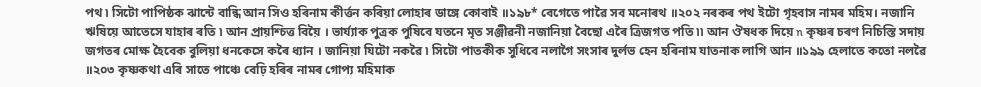পথ ৷ সিটো পাপিষ্ঠক ঝান্টে বান্ধি আন সিও হৰিনাম কীৰ্ত্তন কৰিয়া লোহাৰ ডাঙ্গে কোবাই ॥১৯৮* বেগেতে পাৱৈ সব মনোৰথ ॥২০২ নৰকৰ পথ ইটো গৃহবাস নামৰ মহিম। নজানি ঋষিয়ে আতেসে যাহাৰ ৰতি ৷ আন প্রায়শ্চিত্ত বিয়ৈ । ভাৰ্য্যাক পুত্ৰক পুষিবে যতনে মৃত সঞ্জীৱনী নজানিয়া বৈছো এৰৈ ত্ৰিজগত পতি ৷৷ আন ঔষধক দিয়ে n কৃষ্ণৰ চৰণ নিচিস্তি সদায় জগতৰ মোক্ষ হৈবেক বুলিয়া ধনকেসে কৰৈ ধ্যান । জানিয়া যিটো নকৱৈ ৷ সিটো পাতকীক সুধিবে নলাগৈ সংসাৰ দুৰ্লভ হেন হৰিনাম যাতনাক লাগি আন ॥১৯৯ হেলাতে কতো নলৱৈ ॥২০৩ কৃষ্ণকথা এৰি সাতে পাঞ্চে বেঢ়ি হৰিৰ নামৰ গোপ্য মহিমাক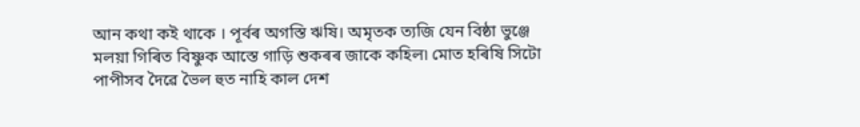আন কথা কই থাকে । পূৰ্বৰ অগস্তি ঋষি। অমৃতক ত্যজি যেন বিষ্ঠা ভুঞ্জে মলয়া গিৰিত বিষ্ণুক আস্তে গাড়ি শুকৰৰ জাকে কহিল৷ মোত হৰিষি সিটো পাপীসব দৈৱে ভৈল হুত নাহি কাল দেশ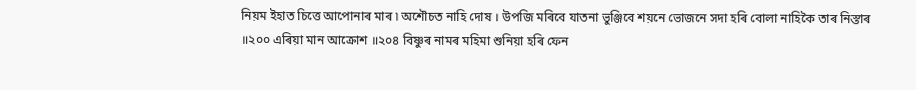নিয়ম ইহাত চিত্তে আপোনাৰ মাৰ ৷ অশৌচত নাহি দোষ । উপজি মৰিবে যাতনা ভুঞ্জিবে শয়নে ভোজনে সদা হৰি বোলা নাহিকৈ তাৰ নিস্তাৰ ॥২০০ এৰিয়া মান আক্রোশ ॥২০৪ বিষ্ণুৰ নামৰ মহিমা শুনিয়া হৰি ফেন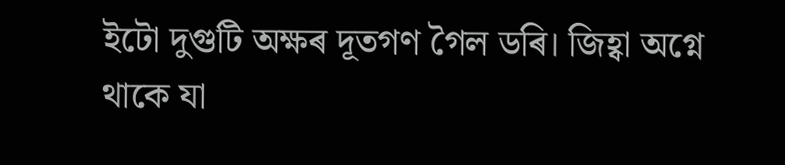ইটো দুগুটি অক্ষৰ দূতগণ গৈল ডৰি। জিহ্বা অগ্নে থাকে যা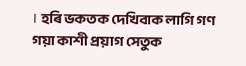। হৰি ভকতক দেখিবাক লাগি গণ গয়া কাশী প্রয়াগ সেতুক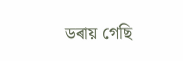ডৰায় গেছি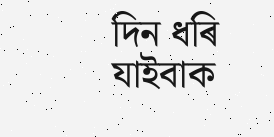দিন ধৰি যাইবাক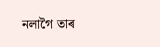নলাগৈ তাৰ